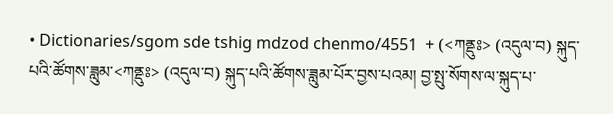• Dictionaries/sgom sde tshig mdzod chenmo/4551  + (<ཀནྡུཿ> (འདུལ་བ) སྐུད་པའི་ཚོགས་ཟླུམ་<ཀནྡུཿ> (འདུལ་བ) སྐུད་པའི་ཚོགས་ཟླུམ་པོར་བྱས་པའམ། བྱ་སྤུ་སོགས་ལ་སྐུད་པ་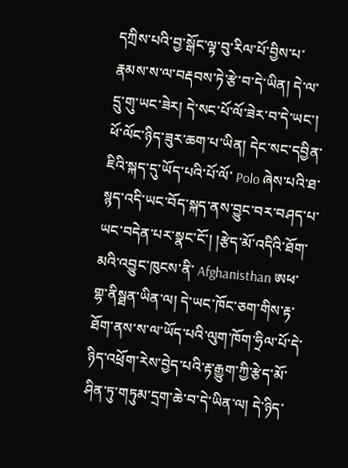དཀྲིས་པའི་བྱ་སྒོང་ལྟ་བུ་རིལ་པོ་བྱིས་པ་རྣམས་ས་ལ་བརྡབས་ཏེ་རྩེ་བ་དེ་ཡིན། དེ་ལ་དྲུ་གུ་ཡང་ཟེར། དེ་སང་པོ་ལོ་ཟེར་བ་དེ་ཡང་། ཕོ་ལོང་ཉིད་ཟུར་ཆག་པ་ཡིན། དེང་སང་དབྱིན་ཇིའི་སྐད་དུ་ཡོད་པའི་པོ་ལོ་ Polo ཞེས་པའི་ཐ་སྙད་འདི་ཡང་བོད་སྐད་ནས་བྱུང་བར་བཤད་པ་ཡང་བདེན་པར་སྣང་ངོ་། །རྩེད་མོ་འདིའི་ཐོག་མའི་འབྱུང་ཁུངས་ནི་ Afghanisthan ཨཕ་གྷ་ནིསྠན་ཡིན་ལ། དེ་ཡང་ཁོང་ཅག་གིས་རྟ་ཐོག་ནས་ས་ལ་ཡོད་པའི་ལུག་ཁོག་ཧྲིལ་པོ་དེ་ཉིད་འཕྲོག་རེས་བྱེད་པའི་རྟ་རྒྱུག་ཀྱི་རྩེད་མོ་ཤིན་ཏུ་གཏུམ་དྲག་ཆེ་བ་དེ་ཡིན་ལ། དེ་ཉིད་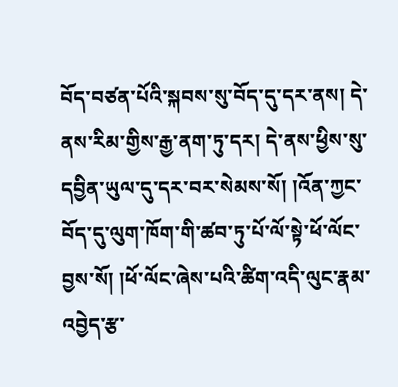བོད་བཙན་པོའི་སྐབས་སུ་བོད་དུ་དར་ནས། དེ་ནས་རིམ་གྱིས་རྒྱ་ནག་ཏུ་དར། དེ་ནས་ཕྱིས་སུ་དབྱིན་ཡུལ་དུ་དར་བར་སེམས་སོ། །འོན་ཀྱང་བོད་དུ་ལུག་ཁོག་གི་ཚབ་ཏུ་པོ་ལོ་སྟེ་ཕོ་ལོང་བྱས་སོ། །ཕོ་ལོང་ཞེས་པའི་ཚིག་འདི་ལུང་རྣམ་འབྱེད་རྩ་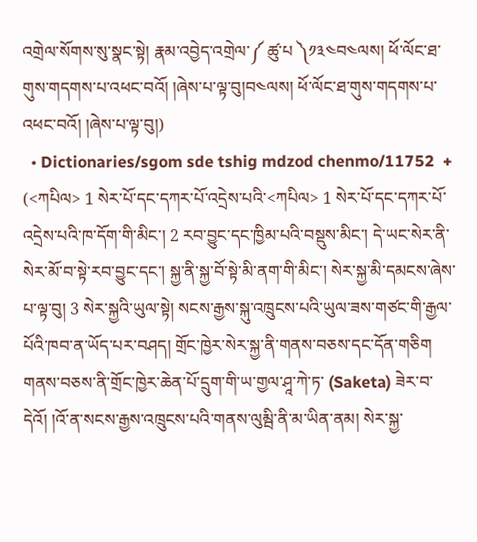འགྲེལ་སོགས་སུ་སྣང་སྟེ། རྣམ་འབྱེད་འགྲེལ་༼ ཚུ་པ ༽༡༣༤བ༤ལས། ཕོ་ལོང་ཐ་གུས་གདགས་པ་འཕང་བའོ། །ཞེས་པ་ལྟ་བུ།བ༤ལས། ཕོ་ལོང་ཐ་གུས་གདགས་པ་འཕང་བའོ། །ཞེས་པ་ལྟ་བུ།)
  • Dictionaries/sgom sde tshig mdzod chenmo/11752  + (<ཀཔིལ> 1 སེར་པོ་དང་དཀར་པོ་འདྲེས་པའི་<ཀཔིལ> 1 སེར་པོ་དང་དཀར་པོ་འདྲེས་པའི་ཁ་དོག་གི་མིང་། 2 རབ་བྱུང་དང་ཁྱིམ་པའི་བསྡུས་མིང་། དེ་ཡང་སེར་ནི་སེར་མོ་བ་སྟེ་རབ་བྱུང་དང་། སྐྱ་ནི་སྐྱ་བོ་སྟེ་མི་ནག་གི་མིང་། སེར་སྐྱ་མི་དམངས་ཞེས་པ་ལྟ་བུ། 3 སེར་སྐྱའི་ཡུལ་སྟེ། སངས་རྒྱས་སྐུ་འཁྲུངས་པའི་ཡུལ་ཟས་གཙང་གི་རྒྱལ་པོའི་ཁབ་ན་ཡོད་པར་བཤད། གྲོང་ཁྱེར་སེར་སྐྱ་ནི་གནས་བཅས་དང་དོན་གཅིག གནས་བཅས་ནི་གྲོང་ཁྱེར་ཆེན་པོ་དྲུག་གི་ཡ་གྱལ་ཤཱ་ཀེ་ཏ་ (Saketa) ཟེར་བ་དེའོ། །འོ་ན་སངས་རྒྱས་འཁྲུངས་པའི་གནས་ལུམྦི་ནི་མ་ཡིན་ནམ། སེར་སྐྱ་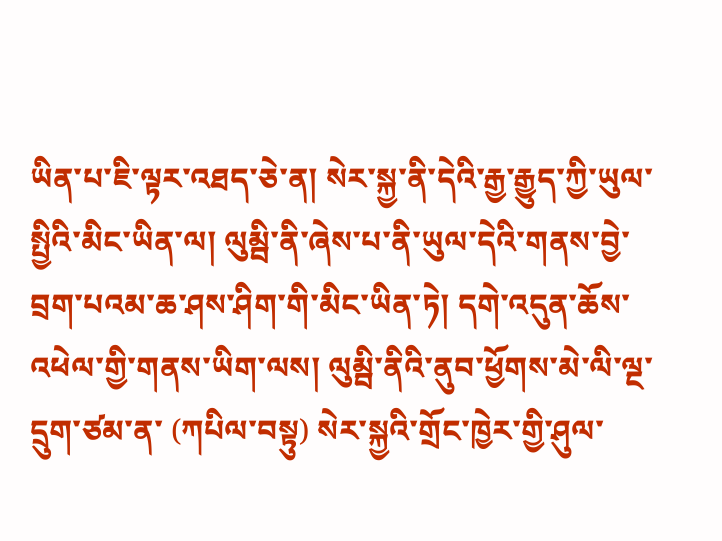ཡིན་པ་ཇི་ལྟར་འཐད་ཅེ་ན། སེར་སྐྱ་ནི་དེའི་རྒྱ་རྒྱུད་ཀྱི་ཡུལ་སྤྱིའི་མིང་ཡིན་ལ། ལུམྦི་ནི་ཞེས་པ་ནི་ཡུལ་དེའི་གནས་བྱེ་བྲག་པའམ་ཆ་ཤས་ཤིག་གི་མིང་ཡིན་ཏེ། དགེ་འདུན་ཆོས་འཕེལ་གྱི་གནས་ཡིག་ལས། ལུམྦི་ནིའི་ནུབ་ཕྱོགས་མེ་ལི་ལྔ་དྲུག་ཙམ་ན་ (ཀཔིལ་བསྟུ) སེར་སྐྱའི་གྲོང་ཁྱེར་གྱི་ཤུལ་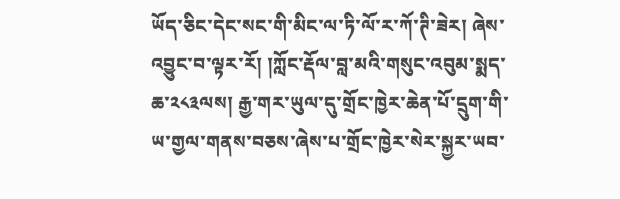ཡོད་ཅིང་དེང་སང་གི་མིང་ལ་ཏི་ལོ་ར་ཀོ་ཊི་ཟེར། ཞེས་འབྱུང་བ་ལྟར་རོ། །ཀློང་རྡོལ་བླ་མའི་གསུང་འབུམ་སྨད་ཆ་༢༨༣ལས། རྒྱ་གར་ཡུལ་དུ་གྲོང་ཁྱེར་ཆེན་པོ་དྲུག་གི་ཡ་གྱལ་གནས་བཅས་ཞེས་པ་གྲོང་ཁྱེར་སེར་སྐྱར་ཡབ་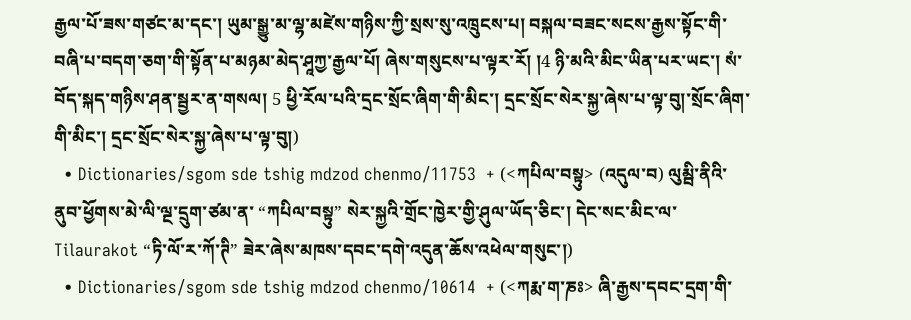རྒྱལ་པོ་ཟས་གཙང་མ་དང་། ཡུམ་སྒྱུ་མ་ལྷ་མཛེས་གཉིས་ཀྱི་སྲས་སུ་འཁྲུངས་པ། བསྐལ་བཟང་སངས་རྒྱས་སྟོང་གི་བཞི་པ་བདག་ཅག་གི་སྟོན་པ་མཉམ་མེད་ཤཱཀྱ་རྒྱལ་པོ། ཞེས་གསུངས་པ་ལྟར་རོ། །4 ཉི་མའི་མིང་ཡིན་པར་ཡང་། སཾ་བོད་སྐད་གཉིས་ཤན་སྦྱར་ན་གསལ། 5 ཕྱི་རོལ་པའི་དྲང་སྲོང་ཞིག་གི་མིང་། དྲང་སྲོང་སེར་སྐྱ་ཞེས་པ་ལྟ་བུ།་སྲོང་ཞིག་གི་མིང་། དྲང་སྲོང་སེར་སྐྱ་ཞེས་པ་ལྟ་བུ།)
  • Dictionaries/sgom sde tshig mdzod chenmo/11753  + (<ཀཔིལ་བསྟུ> (འདུལ་བ) ལུམྦི་ནིའི་ནུབ་ཕྱོགས་མེ་ལི་ལྔ་དྲུག་ཙམ་ན་ “ཀཔིལ་བསྟུ” སེར་སྐྱའི་གྲོང་ཁྱེར་གྱི་ཤུལ་ཡོད་ཅིང་། དེང་སང་མིང་ལ་Tilaurakot “ཏི་ལོ་ར་ཀོ་ཊི” ཟེར་ཞེས་མཁས་དབང་དགེ་འདུན་ཆོས་འཕེལ་གསུང་།)
  • Dictionaries/sgom sde tshig mdzod chenmo/10614  + (<ཀརྨ་ག་ཎཿ> ཞི་རྒྱས་དབང་དྲག་གི་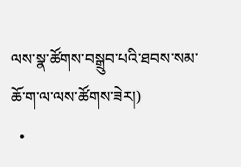ལས་སྣ་ཚོགས་བསྒྲུབ་པའི་ཐབས་སམ་ཆོ་ག་ལ་ལས་ཚོགས་ཟེར།)
  •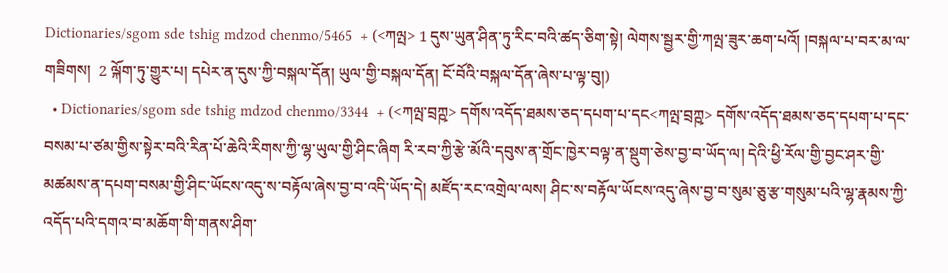Dictionaries/sgom sde tshig mdzod chenmo/5465  + (<ཀལྤ> 1 དུས་ཡུན་ཤིན་ཏུ་རིང་བའི་ཚད་ཅིག་སྟེ། ལེགས་སྦྱར་གྱི་ཀལྤ་ཟུར་ཆག་པའོ། །བསྐལ་པ་བར་མ་ལ་གཟིགས།  2 ལྐོག་ཏུ་གྱུར་པ། དཔེར་ན་དུས་ཀྱི་བསྐལ་དོན། ཡུལ་གྱི་བསྐལ་དོན། ངོ་བོའི་བསྐལ་དོན་ཞེས་པ་ལྟ་བུ།)
  • Dictionaries/sgom sde tshig mdzod chenmo/3344  + (<ཀལྤ་བྲཀྵ> དགོས་འདོད་ཐམས་ཅད་དཔག་པ་དང<ཀལྤ་བྲཀྵ> དགོས་འདོད་ཐམས་ཅད་དཔག་པ་དང་བསམ་པ་ཙམ་གྱིས་སྟེར་བའི་རིན་པོ་ཆེའི་རིགས་ཀྱི་ལྷ་ཡུལ་གྱི་ཤིང་ཞིག རི་རབ་ཀྱི་རྩེ་མོའི་དབུས་ན་གྲོང་ཁྱེར་བལྟ་ན་སྡུག་ཅེས་བྱ་བ་ཡོད་ལ། དེའི་ཕྱི་རོལ་གྱི་བྱང་ཤར་གྱི་མཚམས་ན་དཔག་བསམ་གྱི་ཤིང་ཡོངས་འདུ་ས་བརྟོལ་ཞེས་བྱ་བ་འདི་ཡོད་དེ། མཛོད་རང་འགྲེལ་ལས། ཤིང་ས་བརྟོལ་ཡོངས་འདུ་ཞེས་བྱ་བ་སུམ་ཅུ་རྩ་གསུམ་པའི་ལྷ་རྣམས་ཀྱི་འདོད་པའི་དགའ་བ་མཆོག་གི་གནས་ཤིག་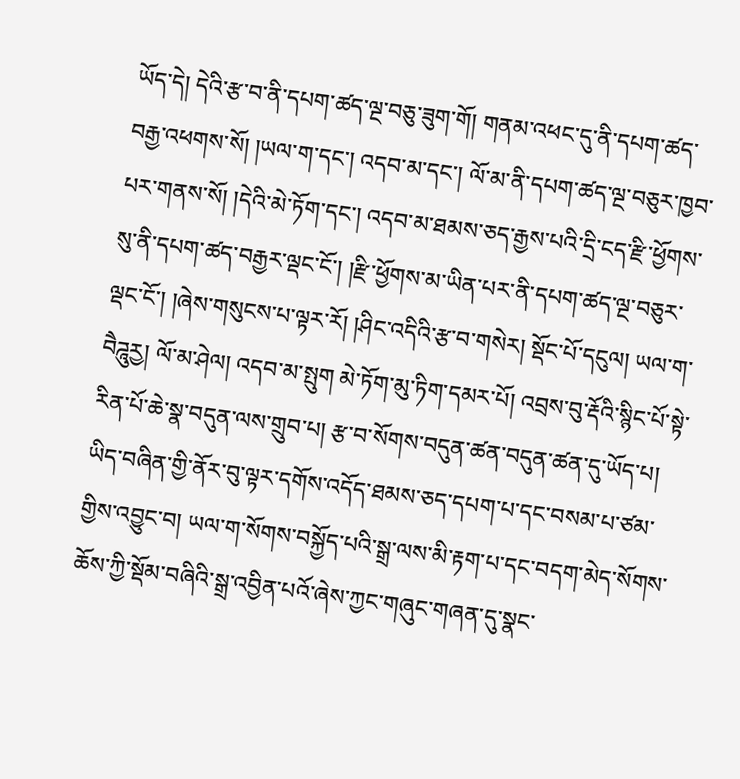ཡོད་དེ། དེའི་རྩ་བ་ནི་དཔག་ཚད་ལྔ་བཅུ་ཟུག་གོ། གནམ་འཕང་དུ་ནི་དཔག་ཚད་བརྒྱ་འཕགས་སོ། །ཡལ་ག་དང་། འདབ་མ་དང་། ལོ་མ་ནི་དཔག་ཚད་ལྔ་བཅུར་ཁྱབ་པར་གནས་སོ། །དེའི་མེ་ཏོག་དང་། འདབ་མ་ཐམས་ཅད་རྒྱས་པའི་དྲི་ངད་རྫི་ཕྱོགས་སུ་ནི་དཔག་ཚད་བརྒྱར་ལྡང་ངོ་། །རྫི་ཕྱོགས་མ་ཡིན་པར་ནི་དཔག་ཚད་ལྔ་བཅུར་ལྡང་ངོ་། །ཞེས་གསུངས་པ་ལྟར་རོ། །ཤིང་འདིའི་རྩ་བ་གསེར། སྡོང་པོ་དངུལ། ཡལ་ག་བཻཌཱུརྱ། ལོ་མ་ཤེལ། འདབ་མ་སྤུག མེ་ཏོག་མུ་ཏིག་དམར་པོ། འབྲས་བུ་རྡོའི་སྙིང་པོ་སྟེ་རིན་པོ་ཆེ་སྣ་བདུན་ལས་གྲུབ་པ། རྩ་བ་སོགས་བདུན་ཚན་བདུན་ཚན་དུ་ཡོད་པ། ཡིད་བཞིན་གྱི་ནོར་བུ་ལྟར་དགོས་འདོད་ཐམས་ཅད་དཔག་པ་དང་བསམ་པ་ཙམ་གྱིས་འབྱུང་བ། ཡལ་ག་སོགས་བསྐྱོད་པའི་སྒྲ་ལས་མི་རྟག་པ་དང་བདག་མེད་སོགས་ཆོས་ཀྱི་སྡོམ་བཞིའི་སྒྲ་འབྱིན་པའོ་ཞེས་ཀྱང་གཞུང་གཞན་དུ་སྣང་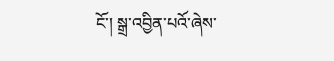ངོ་། སྒྲ་འབྱིན་པའོ་ཞེས་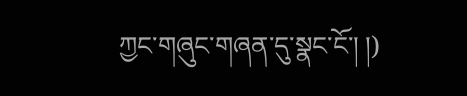ཀྱང་གཞུང་གཞན་དུ་སྣང་ངོ་། །)